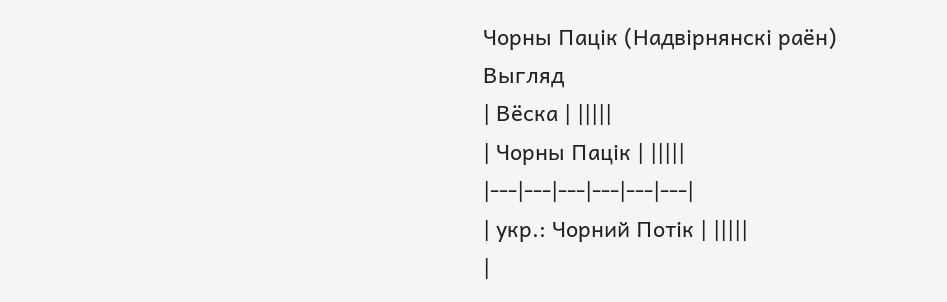Чорны Пацік (Надвірнянскі раён)
Выгляд
| Вёска | |||||
| Чорны Пацік | |||||
|---|---|---|---|---|---|
| укр.: Чорний Потік | |||||
|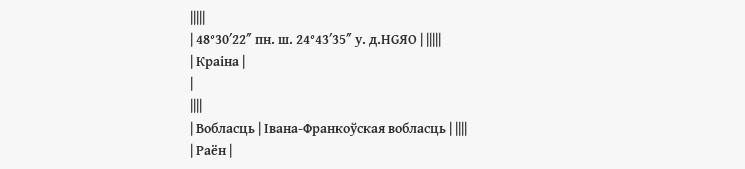|||||
| 48°30′22″ пн. ш. 24°43′35″ у. д.HGЯO | |||||
| Краіна |
|
||||
| Вобласць | Івана-Франкоўская вобласць | ||||
| Раён |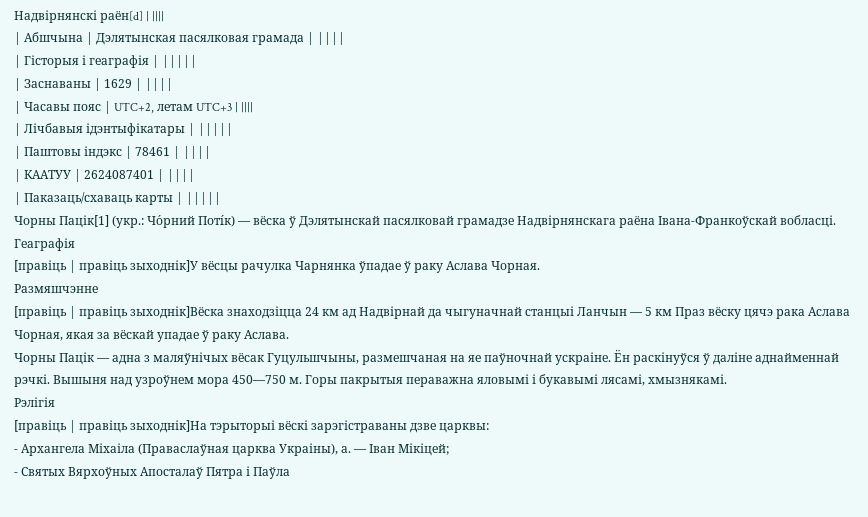Надвірнянскі раён[d] | ||||
| Абшчына | Дэлятынская пасялковая грамада | ||||
| Гісторыя і геаграфія | |||||
| Заснаваны | 1629 | ||||
| Часавы пояс | UTC+2, летам UTC+3 | ||||
| Лічбавыя ідэнтыфікатары | |||||
| Паштовы індэкс | 78461 | ||||
| КААТУУ | 2624087401 | ||||
| Паказаць/схаваць карты | |||||
Чорны Пацік[1] (укр.: Чо́рний Поті́к) — вёска ў Дэлятынскай пасялковай грамадзе Надвірнянскага раёна Івана-Франкоўскай вобласці.
Геаграфія
[правіць | правіць зыходнік]У вёсцы рачулка Чарнянка ўпадае ў раку Аслава Чорная.
Размяшчэнне
[правіць | правіць зыходнік]Вёска знаходзіцца 24 км ад Надвірнай да чыгуначнай станцыі Ланчын — 5 км Праз вёску цячэ рака Аслава Чорная, якая за вёскай упадае ў раку Аслава.
Чорны Пацік — адна з маляўнічых вёсак Гуцульшчыны, размешчаная на яе паўночнай ускраіне. Ён раскінуўся ў даліне аднайменнай рэчкі. Вышыня над узроўнем мора 450—750 м. Горы пакрытыя пераважна яловымі і букавымі лясамі, хмызнякамі.
Рэлігія
[правіць | правіць зыходнік]На тэрыторыі вёскі зарэгістраваны дзве царквы:
- Архангела Міхаіла (Праваслаўная царква Украіны), а. — Іван Мікіцей;
- Святых Вярхоўных Апосталаў Пятра і Паўла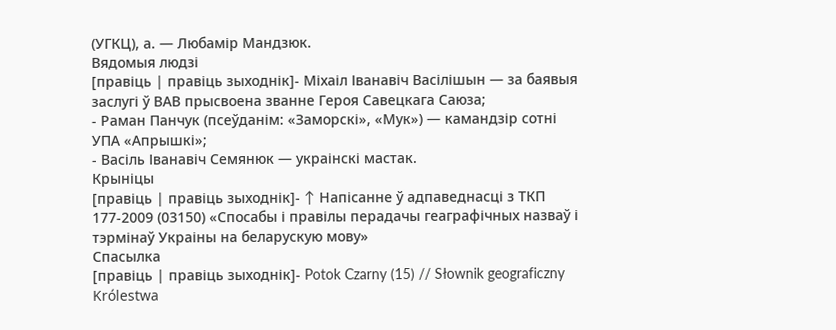(УГКЦ), а. — Любамір Мандзюк.
Вядомыя людзі
[правіць | правіць зыходнік]- Міхаіл Іванавіч Васілішын — за баявыя заслугі ў ВАВ прысвоена званне Героя Савецкага Саюза;
- Раман Панчук (псеўданім: «Заморскі», «Мук») — камандзір сотні УПА «Апрышкі»;
- Васіль Іванавіч Семянюк — украінскі мастак.
Крыніцы
[правіць | правіць зыходнік]- ↑ Напісанне ў адпаведнасці з ТКП 177-2009 (03150) «Спосабы і правілы перадачы геаграфічных назваў і тэрмінаў Украіны на беларускую мову»
Спасылка
[правіць | правіць зыходнік]- Potok Czarny (15) // Słownik geograficzny Królestwa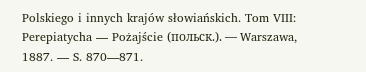Polskiego i innych krajów słowiańskich. Tom VIII: Perepiatycha — Pożajście (польск.). — Warszawa, 1887. — S. 870—871.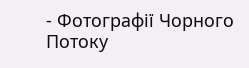- Фотографії Чорного Потоку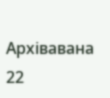Архівавана 22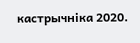кастрычніка 2020.